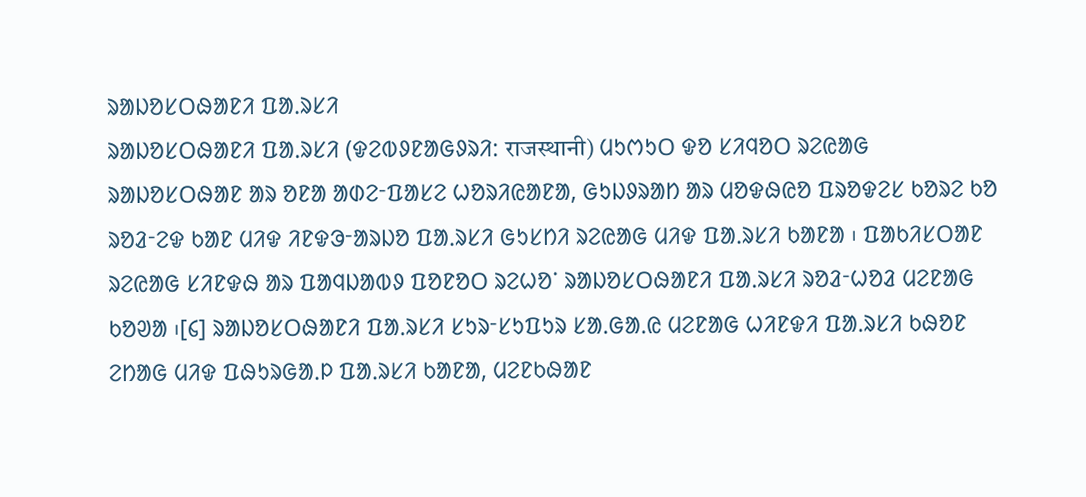ᱨᱟᱡᱚᱥᱛᱷᱟᱱᱤ ᱯᱟᱹᱨᱥᱤ
ᱨᱟᱡᱚᱥᱛᱷᱟᱱᱤ ᱯᱟᱹᱨᱥᱤ (ᱫᱮᱵᱽᱱᱟᱜᱽᱨᱤ: राजस्थानी) ᱢᱩᱬᱩᱛ ᱫᱚ ᱥᱤᱧᱚᱛ ᱨᱮᱭᱟᱜ ᱨᱟᱡᱚᱥᱛᱷᱟᱱ ᱟᱨ ᱚᱱᱟ ᱟᱰᱮᱼᱯᱟᱥᱮ ᱦᱚᱨᱤᱭᱟᱱᱟ, ᱜᱩᱡᱽᱨᱟᱴ ᱟᱨ ᱢᱚᱫᱷᱭᱚ ᱯᱨᱚᱫᱮᱥ ᱠᱚᱨᱮ ᱠᱚ ᱨᱚᱲᱼᱮᱫ ᱠᱟᱱ ᱢᱤᱫ ᱤᱱᱫᱳᱼᱟᱨᱡᱚ ᱯᱟᱹᱨᱥᱤ ᱜᱩᱥᱴᱤ ᱨᱮᱭᱟᱜ ᱢᱤᱫ ᱯᱟᱹᱨᱥᱤ ᱠᱟᱱᱟ ᱾ ᱯᱟᱠᱤᱥᱛᱟᱱ ᱨᱮᱭᱟᱜ ᱥᱤᱱᱫᱷ ᱟᱨ ᱯᱟᱧᱡᱟᱵᱽ ᱯᱚᱱᱚᱛ ᱨᱮᱦᱚᱸ ᱨᱟᱡᱚᱥᱛᱷᱟᱱᱤ ᱯᱟᱹᱨᱥᱤ ᱨᱚᱲᱼᱦᱚᱲ ᱢᱮᱱᱟᱜ ᱠᱚᱣᱟ ᱾[᱔] ᱨᱟᱡᱚᱥᱛᱷᱟᱱᱤ ᱯᱟᱹᱨᱥᱤ ᱥᱩᱨᱼᱥᱩᱯᱩᱨ ᱥᱟᱹᱜᱟᱹᱭ ᱢᱮᱱᱟᱜ ᱦᱤᱱᱫᱤ ᱯᱟᱹᱨᱥᱤ ᱠᱷᱚᱱ ᱮᱴᱟᱜ ᱢᱤᱫ ᱯᱷᱩᱨᱜᱟᱹᱞ ᱯᱟᱹᱨᱥᱤ ᱠᱟᱱᱟ, ᱢᱮᱱᱠᱷᱟᱱ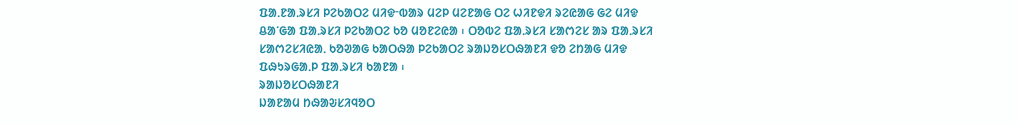ᱯᱟᱹᱱᱟᱹᱨᱥᱤ ᱞᱮᱠᱟᱛᱮ ᱢᱤᱫᱼᱵᱟᱨ ᱢᱮᱞ ᱢᱮᱱᱟᱜ ᱛᱮ ᱦᱤᱱᱫᱤ ᱨᱮᱭᱟᱜ ᱜᱮ ᱢᱤᱫ ᱪᱟᱸᱜᱟ ᱯᱟᱹᱨᱥᱤ ᱞᱮᱠᱟᱛᱮ ᱠᱚ ᱢᱚᱱᱮᱭᱟ ᱾ ᱛᱚᱵᱮ ᱯᱟᱹᱨᱥᱤ ᱥᱟᱬᱮᱥ ᱟᱨ ᱯᱟᱹᱨᱥᱤ ᱥᱟᱬᱮᱥᱤᱭᱟᱹ ᱠᱚᱣᱟᱜ ᱠᱟᱛᱷᱟ ᱞᱮᱠᱟᱛᱮ ᱨᱟᱡᱚᱥᱛᱷᱟᱱᱤ ᱫᱚ ᱮᱴᱟᱜ ᱢᱤᱫ ᱯᱷᱩᱨᱜᱟᱹᱞ ᱯᱟᱹᱨᱥᱤ ᱠᱟᱱᱟ ᱾
ᱨᱟᱡᱚᱥᱛᱷᱟᱱᱤ
ᱡᱟᱱᱟᱢ ᱴᱷᱟᱶᱥᱤᱧᱚᱛ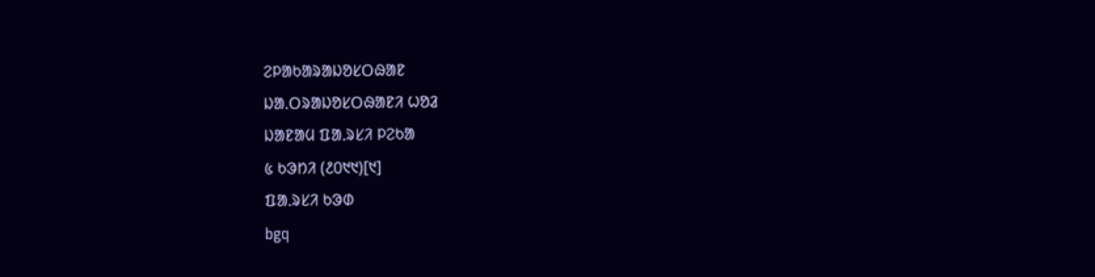ᱮᱞᱟᱠᱟᱨᱟᱡᱚᱥᱛᱷᱟᱱ
ᱡᱟᱹᱛᱨᱟᱡᱚᱥᱛᱷᱟᱱᱤ ᱦᱚᱲ
ᱡᱟᱱᱟᱢ ᱯᱟᱹᱨᱥᱤ ᱞᱮᱠᱟ
᱕ ᱠᱳᱴᱤ (᱒᱐᱑᱑)[᱑]
ᱯᱟᱹᱨᱥᱤ ᱠᱳᱰ
bgq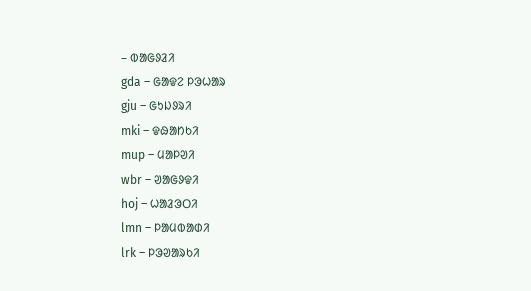– ᱵᱟᱜᱽᱲᱤ
gda – ᱜᱟᱫᱮ ᱞᱳᱦᱟᱨ
gju – ᱜᱩᱡᱽᱨᱤ
mki – ᱫᱷᱟᱴᱠᱤ
mup – ᱢᱟᱞᱣᱤ
wbr – ᱣᱟᱜᱽᱫᱤ
hoj – ᱦᱟᱲᱳᱛᱤ
lmn – ᱞᱟᱢᱵᱟᱰᱤ
lrk – ᱞᱳᱣᱟᱨᱠᱤ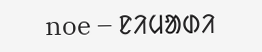noe – ᱱᱤᱢᱟᱰᱤ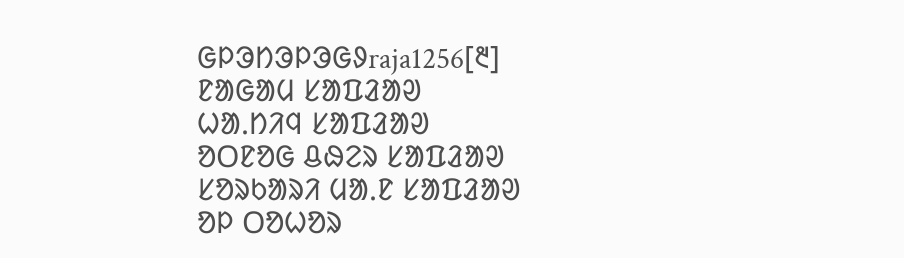ᱜᱞᱳᱴᱳᱞᱳᱜᱽraja1256[᱓]
ᱱᱟᱜᱟᱢ ᱥᱟᱯᱲᱟᱣ
ᱦᱟᱹᱴᱤᱧ ᱥᱟᱯᱲᱟᱣ
ᱚᱛᱱᱚᱜ ᱪᱷᱮᱨ ᱥᱟᱯᱲᱟᱣ
ᱥᱚᱨᱠᱟᱨᱤ ᱢᱟᱹᱱ ᱥᱟᱯᱲᱟᱣ
ᱚᱞ ᱛᱚᱦᱚᱨ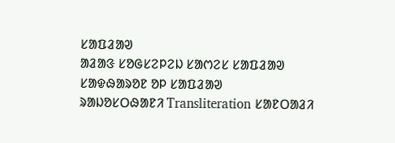ᱥᱟᱯᱲᱟᱣ
ᱟᱲᱟᱝ ᱥᱚᱜᱥᱮᱞᱮᱡ ᱥᱟᱬᱮᱥ ᱥᱟᱯᱲᱟᱣ
ᱥᱟᱫᱷᱟᱨᱚᱱ ᱚᱞ ᱥᱟᱯᱲᱟᱣ
ᱨᱟᱡᱚᱥᱛᱷᱟᱱᱤ Transliteration ᱥᱟᱱᱛᱟᱲᱤ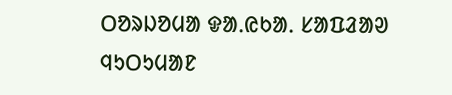ᱛᱚᱨᱡᱚᱢᱟ ᱫᱟᱹᱭᱠᱟᱹ ᱥᱟᱯᱲᱟᱣ
ᱧᱩᱛᱩᱢᱟᱱ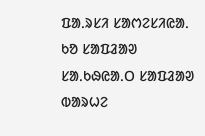ᱯᱟᱹᱨᱥᱤ ᱥᱟᱬᱮᱥᱤᱭᱟᱹ ᱠᱚ ᱥᱟᱯᱲᱟᱣ
ᱥᱟᱹᱠᱷᱭᱟᱹᱛ ᱥᱟᱯᱲᱟᱣ
ᱵᱟᱨᱦᱮ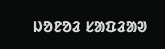ᱡᱚᱱᱚᱲ ᱥᱟᱯᱲᱟᱣ